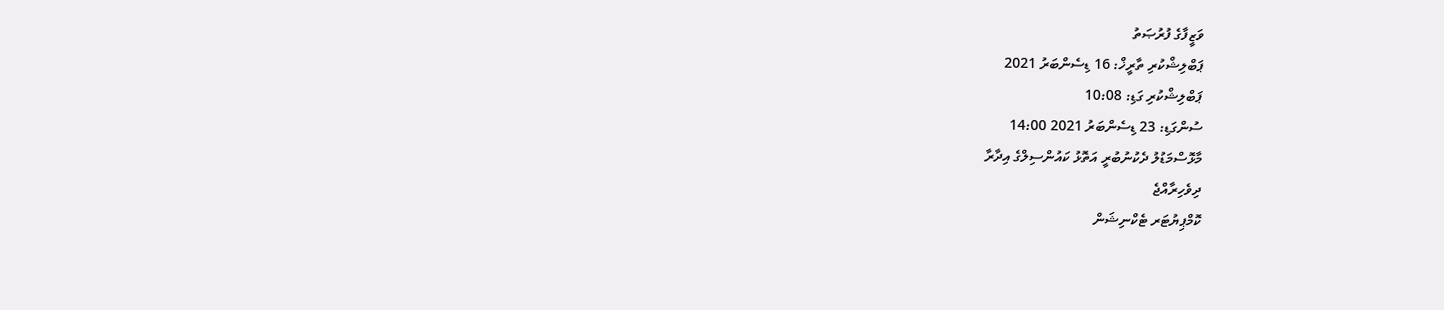ވަޒީފާގެ ފުރުޞަތު
ޕަބްލިޝްކުރި ތާރީޚް: 16 ޑިސެންބަރު 2021
ޕަބްލިޝްކުރި ގަޑި: 10:08
ސުންގަޑި: 23 ޑިސެންބަރު 2021 14:00
މާޅޮސްމަޑުލު ދެކުނުބުރީ އަތޮޅު ކައުންސިލްގެ އިދާރާ
ދިވެހިރާއްޖެ
ކޮމްޕިޔުޓަރ ޓެކްނިޝަން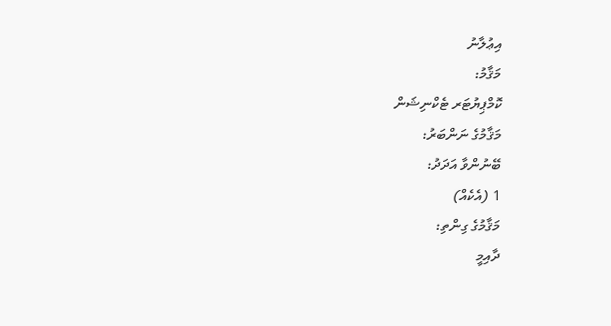އިޢުލާނު
މަޤާމު:
ކޮމްޕިޔުޓަރ ޓެކްނިޝަން
މަޤާމުގެ ނަންބަރު:
ބޭނުންވާ އަދަދު:
1 (އެކެއް)
މަޤާމުގެ ގިންތި:
ދާއިމީ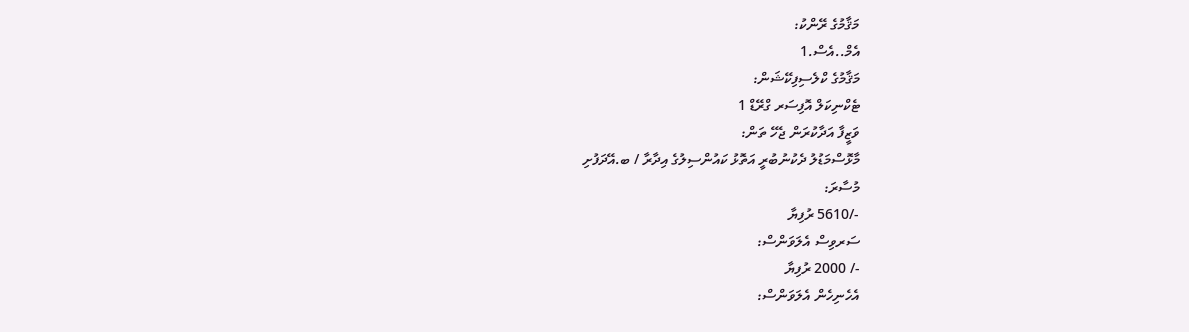މަޤާމުގެ ރޭންކު:
އެމް..އެސް.1
މަޤާމުގެ ކްލެސިފިކޭޝަން:
ޓެކްނިކަލް އޮފިސަރ ގްރޭޑް 1
ވަޒީފާ އަދާކުރަން ޖެހޭ ތަން:
މާޅޮސްމަޑުލު ދެކުނުބުރީ އަތޮޅު ކައުންސިލުގެ އިދާރާ / ބ.އޭދަފުށި
މުސާރަ:
-/5610 ރުފިޔާ
ސަރވިސް އެލަވަންސް:
-/ 2000 ރުފިޔާ
އެހެނިހެން އެލަވަންސް: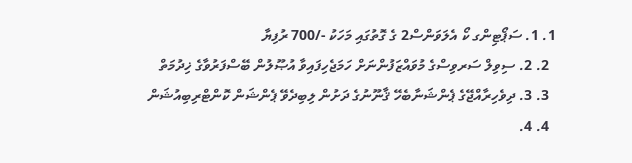1. 1. ސަޕޯޓިންގ ކޯ އެލަވަންސް2 ގެ ގޮތުގައި މަހަކު -/700 ރުފިޔާ
  2. 2. ސިވިލް ސަރވިސްގެ މުވައްޒަފުންނަށް ހަމަޖެހިފައިވާ އުޞޫލުން ބޭސްފަރުވާގެ ޚިދުމަތް
  3. 3. ދިވެހިރާއްޖޭގެ ޕެންޝަނާބެހޭ ޤާނޫނުގެ ދަށުން ލިބިދެވޭ ޕެންޝަން ކޮންޓްރިބިއުޝަން
  4. 4.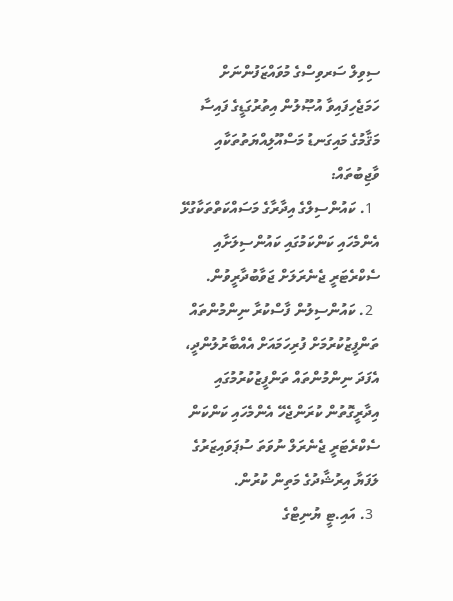ސިވިލް ސަރވިސްގެ މުވައްޒަފުންނަށް ހަމަޖެހިފައިވާ އުޞޫލުން އިތުރުގަޑީގެ ފައިސާ
މަޤާމުގެ މައިގަނޑު މަސްއޫލިއްޔަތުތަކާއި ވާޖިބުތައް:
  1. ކައުންސިލްގެ އިދާރާގެ މަސައްކަތްތަކާގުޅޭ އެންމެހައި ކަންކަމުގައި ކައުންސިލަށާއި ސެކްރެޓަރީ ޖެނެރަލަށް ޖަވާބުދާރީވުން.
  2. ކައުންސިލުން ފާސްކުރާ ނިންމުންތައް ތަންފީޒުކުރުމަށް ފުރިހަމައަށް އެއްބާރުލުންދީ، އެފަދަ ނިންމުންތައް ތަންފީޒުކުރުމުގައި އިދާރީގޮތުން ކުރަންޖެހޭ އެންމެހައި ކަންކަން ސެކްރެޓަރީ ޖެނެރަލް ނުވަތަ ސުޕަވައިޒަރުގެ ލަފަޔާ އިރުޝާދުގެ މަތިން ކުރުން.
  3. އައި.ޓީ ޔުނިޓްގެ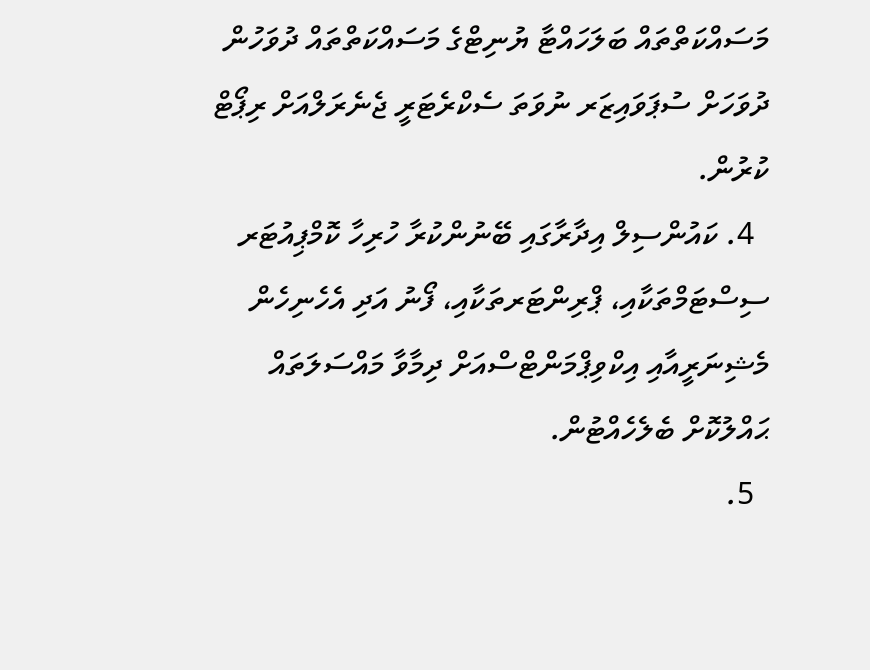މަސައްކަތްތައް ބަލަހައްޓާ ޔުނިޓްގެ މަސައްކަތްތައް ދުވަހުން ދުވަހަށް ސުޕަވައިޒަރ ނުވަތަ ސެކްރެޓަރީ ޖެނެރަލްއަށް ރިޕޯޓް ކުރުން.
  4. ކައުންސިލް އިދާރާގައި ބޭނުންކުރާ ހުރިހާ ކޮމްޕިއުޓަރ ސިސްޓަމްތަކާއި، ޕްރިންޓަރތަކާއި، ފޯނު އަދި އެހެނިހެން މެޝިނަރީއާއި އިކްވިޕްމަންޓްސްއަށް ދިމާވާ މައްސަލަތައް ޙައްލުކޮށް ބެލެހެއްޓުން.
  5.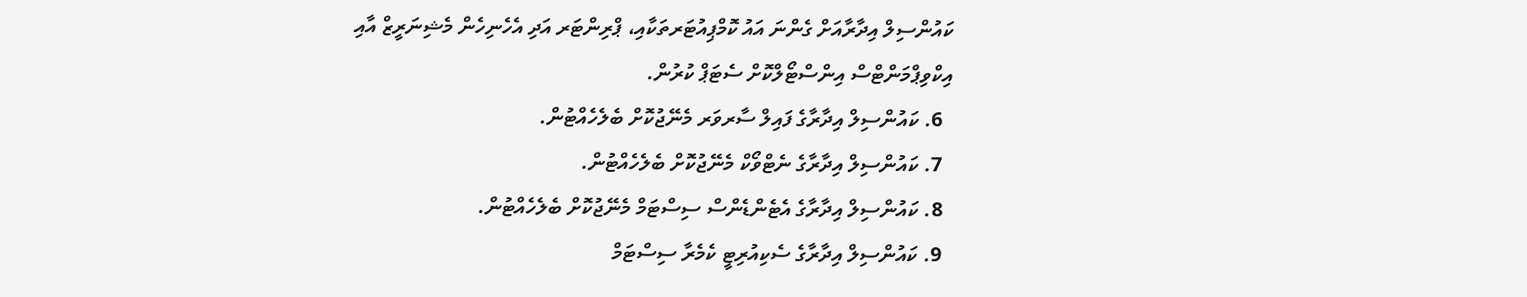ކައުންސިލް އިދާރާއަށް ގެންނަ އައު ކޮމްޕިއުޓަރތަކާއި، ޕްރިންޓަރ އަދި އެހެނިހެން މެޝިނަރީޒް އާއި އިކްވިޕްމަންޓްސް އިންސްޓޯލްކޮށް ސެޓަޕް ކުރުން.
  6. ކައުންސިލް އިދާރާގެ ފައިލް ސާރވަރ މެނޭޖުކޮށް ބެލެހެއްޓުން.
  7. ކައުންސިލް އިދާރާގެ ނެޓްވޯކް މެނޭޖުކޮށް ބެލެހެއްޓުން.
  8. ކައުންސިލް އިދާރާގެ އެޓެންޑެންސް ސިސްޓަމް މެނޭޖުކޮށް ބެލެހެއްޓުން.
  9. ކައުންސިލް އިދާރާގެ ސެކިއުރިޓީ ކެމެރާ ސިސްޓަމް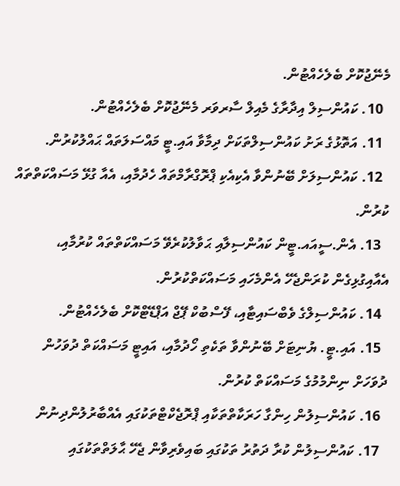މެނޭޖުކޮށް ބެލެހެއްޓުން.
  10. ކައުންސިލް އިދާރާގެ މެއިލް ސާރވަރ މެނޭޖުކޮށް ބެލެހެއްޓުން.
  11. އަތޮޅުގެ ރަށު ކައުންސިލްތަކަށް ދިމާވާ އައި.ޓީ މައްސަލަތައް ޙައްލުކުރުން.
  12. ކައުންސިލަށް ބޭނުންވާ އެކިއެކި ޕްރޮގްރާމްތައް ހެދުމާއި، އެއާ ގުޅޭ މަސައްކަތްތައް ކުރުން.
  13. އެން.ސީއައ.ޓީން ކައުންސިލާއި ޙަވާލުކުރެވޭ މަސައްކަތްތައް ކުރުމާއި، އެއާއިގުޅިގެން ކުރަންޖެހޭ އެންމެހައި މަސައްކަތްކުރުން.
  14. ކައުންސިލްގެ ވެބްސައިޓާއި، ފޭސްބުކް ޕޭޖް އަޕްޑޭޓްކޮށް ބެލެހެއްޓުން.
  15. އައި.ޓީ. ޔުނިޓަށް ބޭނުންވާ ތަކެތި ހޯދުމާއި، އައިޓީ މަސައްކަތް ދުވަހުން ދުވަހަށް ނިންމުމުގެ މަސައްކަތް ކުރުން.
  16. ކައުންސިލުން ހިންގާ ހަރަކާތްތަކާއި ޕްރޮޖެކްޓްތަކުގައި އެއްބާރުލުންދިނުން
  17. ކައުންސިލުން ކުރާ ދަތުރު ތަކުގައި ބައިވެރިވާން ޖެހޭ ޙާލަތްތަކުގައި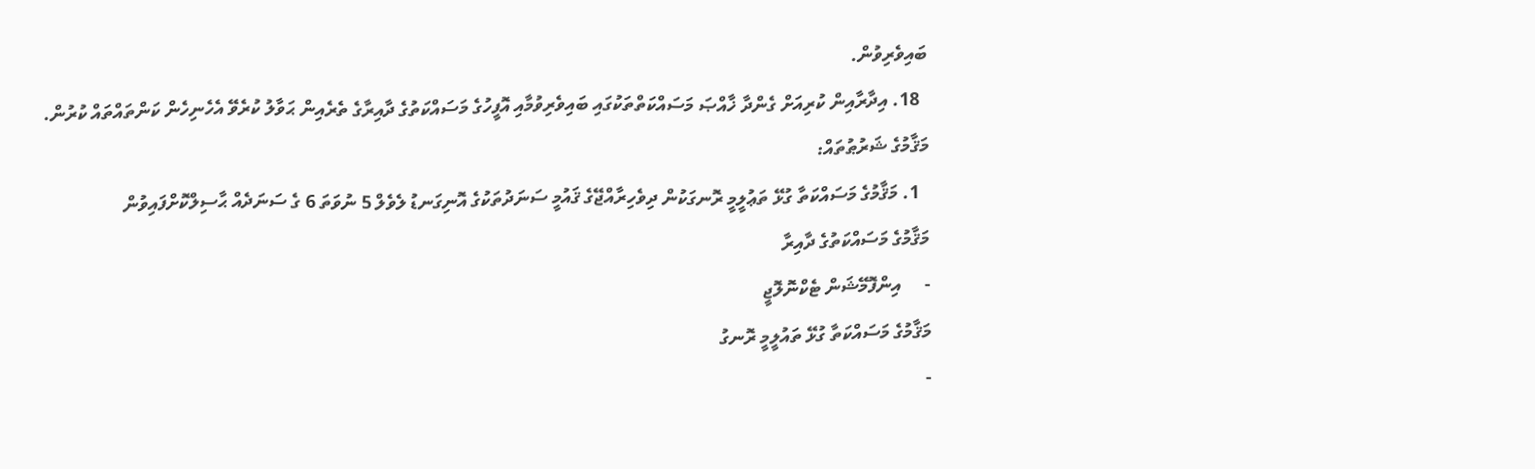ބައިވެރިވުން.
  18. އިދާރާއިން ކުރިއަށް ގެންދާ ޚާއްޞަ މަސައްކަތްތަކުގައި ބައިވެރިވުމާއި އޮފީހުގެ މަސައްކަތުގެ ދާއިރާގެ ތެރެއިން ޙަވާލު ކުރެވޭ އެހެނިހެން ކަންތައްތައް ކުރުން.
މަޤާމުގެ ޝަރުޠުތައް:
  1. މަޤާމުގެ މަސައްކަތާ ގުޅޭ ތަޢުލީމީ ރޮނގަކުން ދިވެހިރާއްޖޭގެ ޤައުމީ ސަނަދުތަކުގެ އޮނިގަނޑު ލެވެލް 5 ނުވަތަ 6 ގެ ސަނަދެއް ޙާސިލްކޮށްފައިވުން
މަޤާމުގެ މަސައްކަތުގެ ދާއިރާ
-     އިންފޮމޭޝަން ޓެކްނޮލޮޖީ
މަޤާމުގެ މަސައްކަތާ ގުޅޭ ތައުލީމީ ރޮނގު
-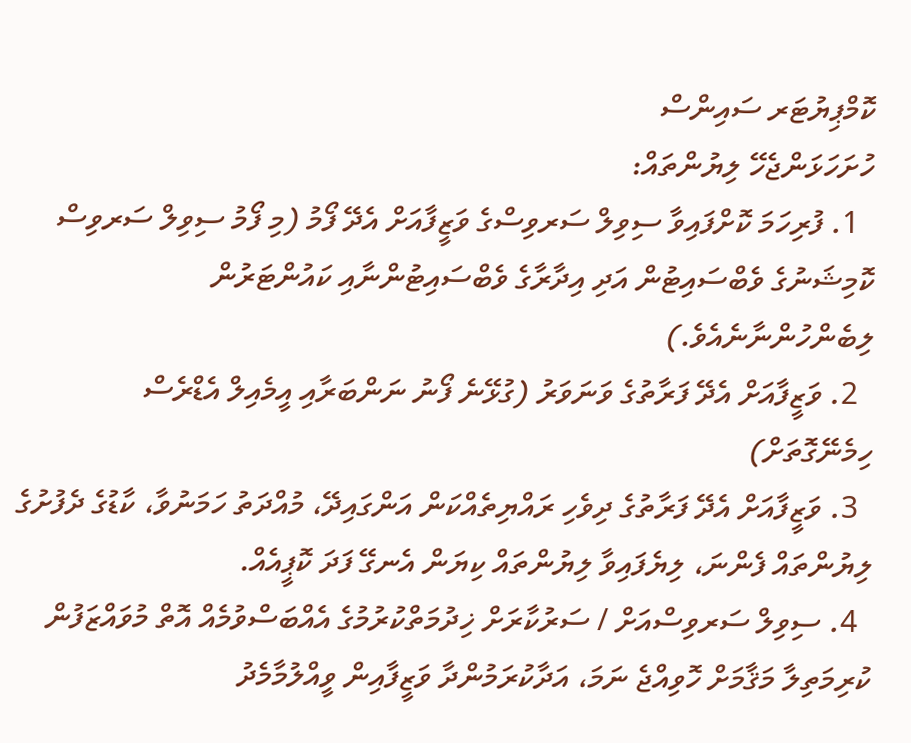ކޮމްޕިޔުޓަރ ސައިންސް
ހުށަހަޅަންޖެހޭ ލިޔުންތައް:
  1. ފުރިހަމަ ކޮށްފައިވާ ސިވިލް ސަރވިސްގެ ވަޒީފާއަށް އެދޭ ފޯމު (މި ފޯމު ސިވިލް ސަރވިސް ކޮމިޝަނުގެ ވެބްސައިޓުން އަދި އިދާރާގެ ވެބްސައިޓުންނާއި ކައުންޓަރުން ލިބެންހުންނާނެއެވެ.)
  2. ވަޒީފާއަށް އެދޭ ފަރާތުގެ ވަނަވަރު (ގުޅޭނެ ފޯނު ނަންބަރާއި އީމެއިލް އެޑްރެސް ހިމެނޭގޮތަށް)
  3. ވަޒީފާއަށް އެދޭ ފަރާތުގެ ދިވެހި ރައްޔިތެއްކަން އަންގައިދޭ، މުއްދަތު ހަމަނުވާ، ކާޑުގެ ދެފުށުގެ ލިޔުންތައް ފެންނަ، ލިޔެފައިވާ ލިޔުންތައް ކިޔަން އެނގޭ ފަދަ ކޮޕީއެއް.
  4. ސިވިލް ސަރވިސްއަށް / ސަރުކާރަށް ޚިދުމަތްކުރުމުގެ އެއްބަސްވުމެއް އޮތް މުވައްޒަފުން ކުރިމަތިލާ މަޤާމަށް ހޮވިއްޖެ ނަމަ، އަދާކުރަމުންދާ ވަޒީފާއިން ވީއްލުމާމެދު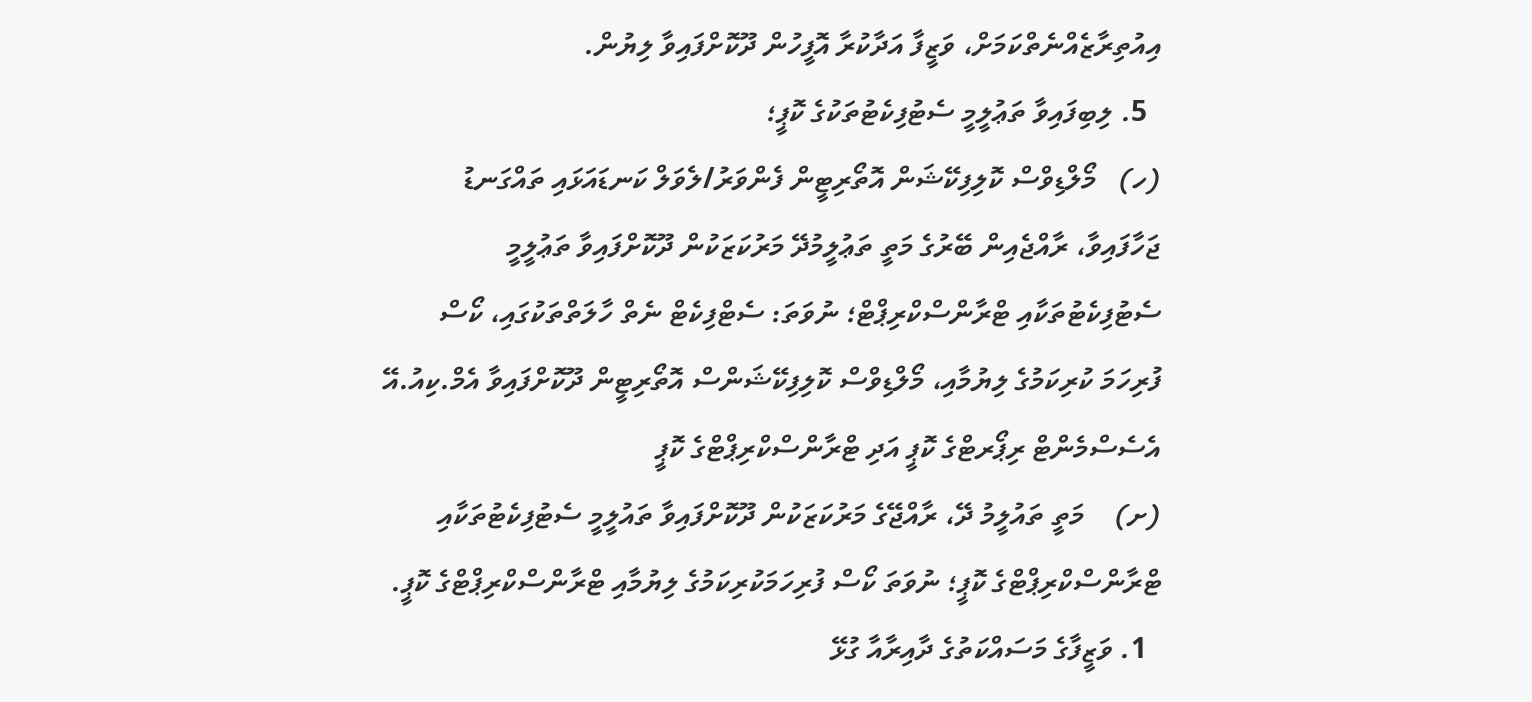އިއުތިރާޒެއްނެތްކަމަށް، ވަޒީފާ އަދާކުރާ އޮފީހުން ދޫކޮށްފައިވާ ލިޔުން.
  5. ލިބިފައިވާ ތަޢުލީމީ ސެޓުފިކެޓުތަކުގެ ކޮޕީ؛
(ހ)   މޯލްޑިވްސް ކޮލިފިކޭޝަން އޮތޯރިޓީން ފެންވަރު/ލެވަލް ކަނޑައަޅައި ތައްގަނޑު ޖަހާފައިވާ، ރާއްޖެއިން ބޭރުގެ މަތީ ތަޢުލީމުދޭ މަރުކަޒަކުން ދޫކޮށްފައިވާ ތަޢުލީމީ ސެޓުފިކެޓުތަކާއި ޓްރާންސްކްރިޕްޓް؛ ނުވަތަ: ސެޓްފިކެޓް ނެތް ހާލަތްތަކުގައި، ކޯސް ފުރިހަމަ ކުރިކަމުގެ ލިޔުމާއި، މޯލްޑިވްސް ކޮލިފިކޭޝަންސް އޮތޯރިޓީން ދޫކޮށްފައިވާ އެމް.ކިއު.އޭ އެސެސްމެންޓް ރިޕޯރޓްގެ ކޮޕީ އަދި ޓްރާންސްކްރިޕްޓްގެ ކޮޕީ
(ށ)    މަތީ ތައުލީމު ދޭ، ރާއްޖޭގެ މަރުކަޒަކުން ދޫކޮށްފައިވާ ތައުލީމީ ސެޓުފިކެޓުތަކާއި ޓްރާންސްކްރިޕްޓްގެ ކޮޕީ؛ ނުވަތަ ކޯސް ފުރިހަމަކުރިކަމުގެ ލިޔުމާއި ޓްރާންސްކްރިޕްޓްގެ ކޮޕީ.
  1. ވަޒީފާގެ މަސައްކަތުގެ ދާއިރާއާ ގުޅޭ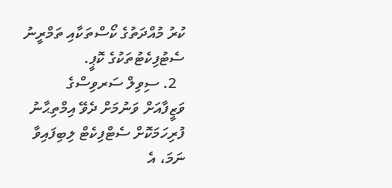ކުރު މުއްދަތުގެ ކޯސްތަކާއި ތަމްރީނު ސެޓުފިކެޓުތަކުގެ ކޮޕީ.
  2. ސިވިލް ސަރވިސްގެ ވަޒީފާއަށް ވަނުމަށް ދެވޭ އިމްތިޙާނު ފުރިހަމަކޮށް ސެޓްފިކެޓް ލިބިފައިވާ ނަމަ، އެ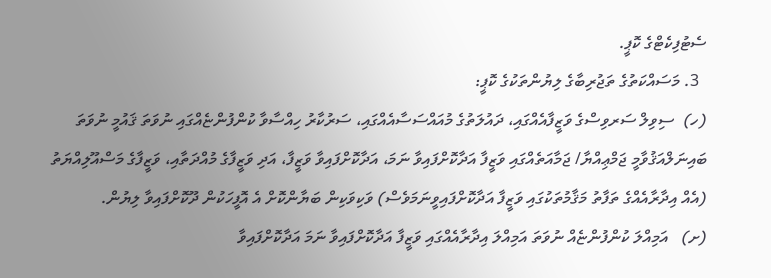ސެޓުފިކެޓްގެ ކޮޕީ.
  3. މަސައްކަތުގެ ތަޖުރިބާގެ ލިޔުންތަކުގެ ކޮޕީ:
(ހ)  ސިވިލް ސަރވިސްގެ ވަޒީފާއެއްގައި، ދައުލަތުގެ މުއައްސަސާއެއްގައި، ސަރުކާރު ހިއްސާވާ ކުންފުންޏެއްގައި ނުވަތަ ޤައުމީ ނުވަތަ ބައިނަލްއަޤުވާމީ ޖަމްޢިއްޔާ/ ޖަމާއަތެއްގައި ވަޒީފާ އަދާކޮށްފައިވާ ނަމަ، އަދާކޮށްފައިވާ ވަޒީފާ، އަދި ވަޒީފާގެ މުއްދަތާއި، ވަޒީފާގެ މަސްއޫލިއްޔަތު (އެއް އިދާރާއެއްގެ ތަފާތު މަޤާމުތަކުގައި ވަޒީފާ އަދާކޮށްފައިވީނަމަވެސް) ވަކިވަކިން ބަޔާންކޮށް އެ އޮފީހަކުން ދޫކޮށްފައިވާ ލިޔުން.
(ށ)   އަމިއްލަ ކުންފުންޏެއް ނުވަތަ އަމިއްލަ އިދާރާއެއްގައި ވަޒީފާ އަދާކޮށްފައިވާ ނަމަ އަދާކޮށްފައިވާ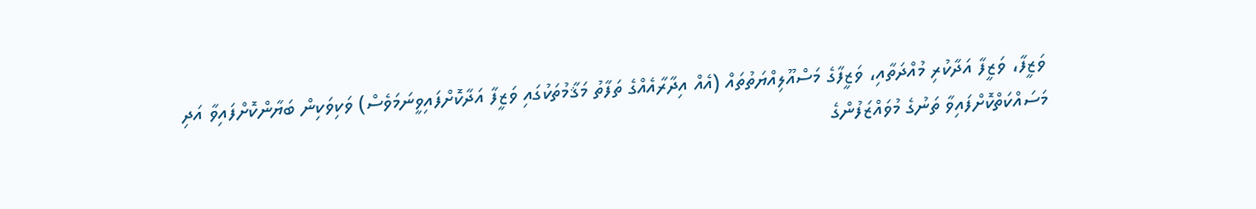ވަޒީފާ، ވަޒީފާ އަދާކުރި މުއްދަތާއި، ވަޒީފާގެ މަސްއޫލިއްޔަތުތައް (އެއް އިދާރާއެއްގެ ތަފާތު މަޤާމުތަކުގައި ވަޒީފާ އަދާކޮށްފައިވީނަމަވެސް) ވަކިވަކިން ބަޔާންކޮށްފައިވާ އަދި މަސައްކަތްކޮށްފައިވާ ތަނުގެ މުވައްޒަފުންގެ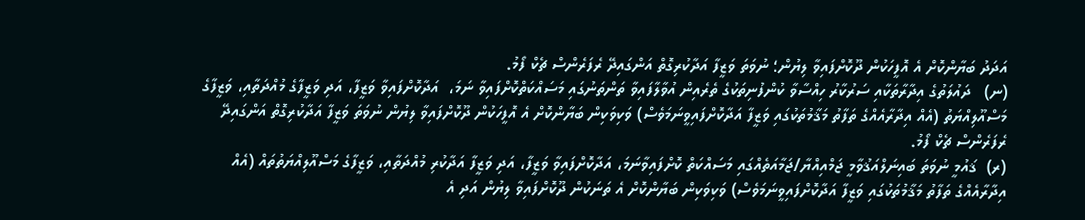އަދަދު ބަޔާންކޮށް އެ އޮފީހަކުން ދޫކޮށްފައިވާ ލިޔުން؛ ނުވަތަ ވަޒީފާ އަދާކުރިގޮތް އަންގައިދޭ ރެފަރެންސް ޗެކް ފޯމު.
(ނ)   ދައުލަތުގެ އިދާރާތަކާއި ސަރުކާރު ހިއްސާވާ ކުންފުނިތަކުގެ ތެރެއިން އުވާލާފައިވާ ތަންތަނުގައި މަސައްކަތްކޮށްފައިވާ ނަމަ،  އަދާކޮށްފައިވާ ވަޒީފާ، އަދި ވަޒީފާގެ މުއްދަތާއި، ވަޒީފާގެ މަސްއޫލިއްޔަތު (އެއް އިދާރާއެއްގެ ތަފާތު މަޤާމުތަކުގައި ވަޒީފާ އަދާކޮށްފައިވީނަމަވެސް) ވަކިވަކިން ބަޔާންކޮށް އެ އޮފީހަކުން ދޫކޮށްފައިވާ ލިޔުން ނުވަތަ ވަޒީފާ އަދާކުރިގޮތް އަންގައިދޭ ރެފަރެންސް ޗެކް ފޯމު.
(ރ)  ޤައުމީ ނުވަތަ ބައިނަލްއަޤުވާމީ ޖަމްއިއްޔާ/ޖަމާއަތެއްގައި މަސައްކަތް ކޮށްފައިވާނަމަ، އަދާކޮށްފައިވާ ވަޒީފާ، އަދި ވަޒީފާ އަދާކުރި މުއްދަތާއި، ވަޒީފާގެ މަސްއޫލިއްޔަތުތައް (އެއް އިދާރާއެއްގެ ތަފާތު މަޤާމުތަކުގައި ވަޒީފާ އަދާކޮށްފައިވީނަމަވެސް) ވަކިވަކިން ބަޔާންކޮށް އެ ތަނަކުން ދޫކޮށްފައިވާ ލިޔުން އަދި އެ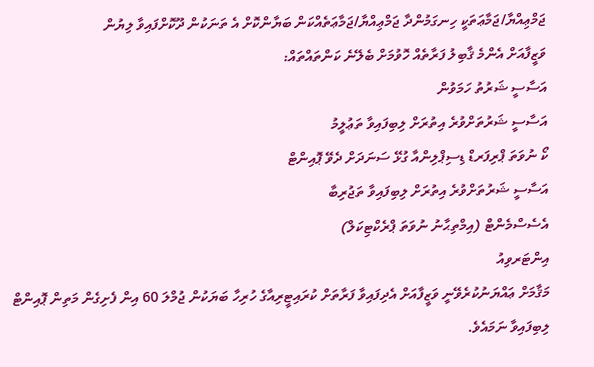ޖަމްޢިއްޔާ/ޖަމާޢަތަކީ ހިނގަމުންދާ ޖަމްޢިއްޔާ/ޖަމާޢަތެއްކަން ބަޔާންކޮށް އެ ތަނަކުން ދޫކޮށްފައިވާ ލިޔުން
ވަޒީފާއަށް އެންމެ ޤާބިލު ފަރާތެއް ހޮވުމަށް ބެލޭނެ ކަންތައްތައް:
އަސާސީ ޝަރުތު ހަމަވުން
އަސާސީ ޝަރުތަށްވުރެ އިތުރަށް ލިބިފައިވާ ތަޢުލީމު
ކޯ ނުވަތަ ޕްރިފަރޑް ޑިސިޕްލިންއާ ގުޅޭ ސަނަދަށް ދެވޭ ޕޮއިންޓް
އަސާސީ ޝަރުތަށްވުރެ އިތުރަށް ލިބިފައިވާ ތަޖުރިބާ
އެސެސްމެންޓް (އިމްތިޙާނު ނުވަތަ ޕްރެކްޓިކަލް)
އިންޓަރވިއު
މަޤާމަށް ޢައްޔަނުކުރެވޭނީ ވަޒީފާއަށް އެދިފައިވާ ފަރާތަށް ކުރައިޓީރިއާގެ ހުރިހާ ބަޔަކުން ޖުމްލަ 60 އިން ފެށިގެން މަތިން ޕޮއިންޓް ލިބިފައިވާ ނަމައެވެ.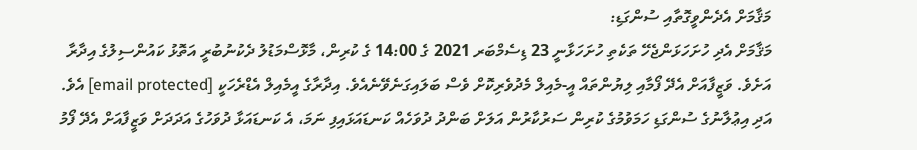މަޤާމަށް އެދެންވީގޮތާއި ސުންގަޑި:
މަޤާމަށް އެދި ހުށަހަޅަންޖެހޭ ތަކެތި ހުށަހަޅާނީ 23 ޑިސެމްބަރ 2021 ގެ 14:00 ގެ ކުރިން، މާޅޮސްމަޑުލު ދެކުނުބުރީ އަތޮޅު ކައުންސިލުގެ އިދާރާ އަށެވެ. ވަޒީފާއަށް އެދޭ ފޯމާއި ލިޔުންތައް އީ-މެއިލް މެދުވެރިކޮށް ވެސް ބަލައިގަނެވޭނެއެވެ. އިދާރާގެ އީމެއިލް އެޑްރެހަކީ [email protected] އެވެ.
އަދި އިޢުލާނުގެ ސުންގަޑި ހަމަވުމުގެ ކުރިން ސަރުކާރުން އަލަށް ބަންދު ދުވަހެއް ކަނޑައަޅައިފި ނަމަ، އެ ކަނޑައަޅާ ދުވަހުގެ އަދަދަށް ވަޒީފާއަށް އެދޭ ފޯމު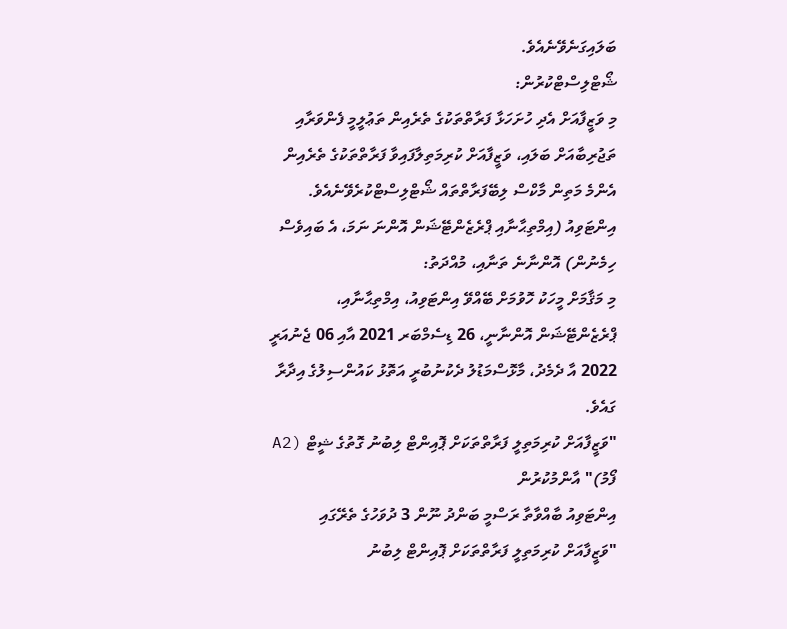ބަލައިގަނެވޭނެއެވެ.
ޝޯޓްލިސްޓްކުރުން:
މި ވަޒީފާއަށް އެދި ހުށަހަޅާ ފަރާތްތަކުގެ ތެރެއިން ތަޢުލީމީ ފެންވަރާއި ތަޖުރިބާއަށް ބަލައި، ވަޒީފާއަށް ކުރިމަތިލާފައިވާ ފަރާތްތަކުގެ ތެރެއިން އެންމެ މަތިން މާކްސް ލިބޭފަރާތްތައް ޝޯޓްލިސްޓްކުރެވޭނެއެވެ.
އިންޓަވިއު (އިމްތިޙާނާއި ޕްރެޒެންޓޭޝަން އޮންނަ ނަމަ، އެ ބައިވެސް ހިމެނުން) އޮންނާނެ ތަނާއި، މުއްދަތު:
މި މަޤާމަށް މީހަކު ހޮވުމަށް ބޭއްވޭ އިންޓަވިއު، އިމްތިޙާނާއި، ޕްރެޒެންޓޭޝަން އޮންނާނީ، 26 ޑިސެމްބަރ 2021 އާއި 06 ޖެނުއަރީ 2022 އާ ދެމެދު، މާޅޮސްމަޑުލު ދެކުނުބުރީ އަތޮޅު ކައުންސިލުގެ އިދާރާ ގައެވެ.
"ވަޒީފާއަށް ކުރިމަތިލީ ފަރާތްތަކަށް ޕޮއިންޓް ލިބުނު ގޮތުގެ ޝީޓް (A2 ފޯމު)" އާންމުކުރުން
އިންޓަވިއު ބާއްވާތާ ރަސްމީ ބަންދު ނޫން 3 ދުވަހުގެ ތެރޭގައި "ވަޒީފާއަށް ކުރިމަތިލީ ފަރާތްތަކަށް ޕޮއިންޓް ލިބުނު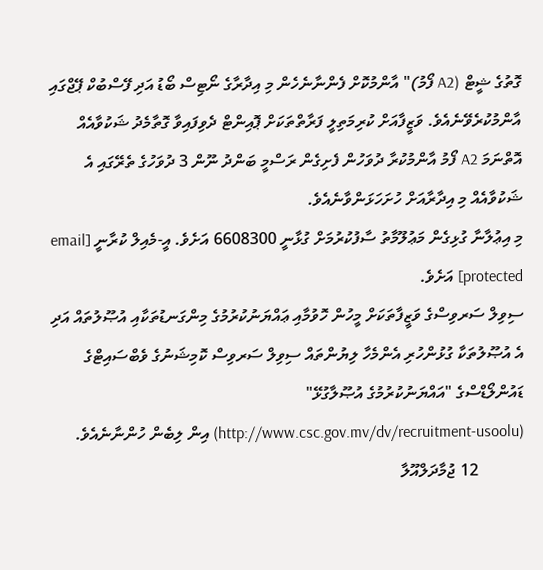ގޮތުގެ ޝީޓް (A2 ފޯމު)" އާންމުކޮށް ފެންނާނެހެން މި އިދާރާގެ ނޯޓިސް ބޯޑު އަދި ފޭސްބުކް ޕޭޖްގައި އާންމުކުރެވޭނެއެވެ. ވަޒީފާއަށް ކުރިމަތިލީ ފަރާތްތަކަށް ޕޮއިންޓް ދެވިފައިވާ ގޮތާމެދު ޝަކުވާއެއް އޮތްނަމަ A2 ފޯމު އާންމުކުރާ ދުވަހުން ފެށިގެން ރަސްމީ ބަންދު ނޫން 3 ދުވަހުގެ ތެރޭގައި އެ ޝަކުވާއެއް މި އިދާރާއަށް ހުށަހަޅަންވާނެއެވެ.
މި އިޢުލާނާ ގުޅިގެން މަޢުލޫމާތު ސާފުކުރުމަށް ގުޅާނީ 6608300 އަށެވެ. އީ-މެއިލް ކުރާނީ [email protected] އަށެވެ.
ސިވިލް ސަރވިސްގެ ވަޒީފާތަކަށް މީހުން ހޮވުމާއި ޢައްޔަނުކުރުމުގެ މިންގަނޑުތަކާއި އުޞޫލުތައް އަދި އެ އުޞޫލުތަކާ ގުޅުންހުރި އެންމެހާ ލިޔުންތައް ސިވިލް ސަރވިސް ކޮމިޝަނުގެ ވެބްސައިޓްގެ ޑައުންލޯޑްސްގެ "އައްޔަނުކުރުމުގެ އުޞޫލާގުޅޭ" (http://www.csc.gov.mv/dv/recruitment-usoolu) އިން ލިބެން ހުންނާނެއެވެ.
           12 ޖުމާދަލްއޫލާ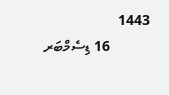1443
           16 ޑިސެމްބަރ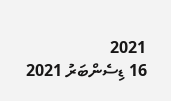2021
16 ޑިސެންބަރު 2021